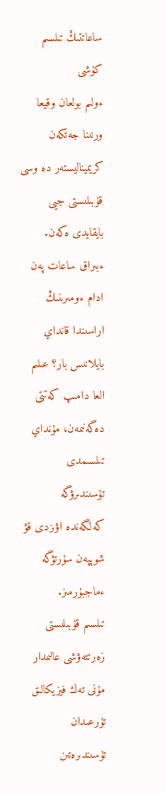ساعاتتىڭ تىلسىم كۇشى
ءولىم بولعان وقيعا ورنىنا جەتكەن كريميناليستەر دە وسى قۇبىلىستى جيى بايقايدى ەكەن. ءبىراق ساعات پەن ادام ءومىرىنىڭ اراسىندا قانداي بايلانىس بار؟ عىلىم العا دامىپ كەتتى دەگەنىمەن، مۇنداي تىلسىمدى تۇسىندىرۋگە كەلگەندە اۋىزدى قۋ شوپپەن سۇرتۋگە ءماجبۇرمىز.
تىلسىم قۇبىلىستى زەرتتەۋشى عالىمدار مۇنى تەك فيزيكالىق تۇرعىدان تۇسىندىرەتىن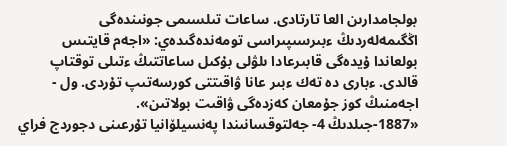بولجامدارىن العا تارتادى. ساعات تىلسىمى جونىندەگى اڭگىمەلەردىڭ ءبىرسىپىراسى تومەندەگىدەي: «اجەم قايتىس بولعاندا ۇيدەگى قابىرعادا ىلۋلى بۇكىل ساعاتتىڭ ءتىلى توقتاپ قالدى. ءبارى دە تەك ءبىر عانا ۋاقىتتى كورسەتىپ تۇردى. ول - اجەمنىڭ كوز جۇمعان كەزدەگى ۋاقىت بولاتىن».
«1887-جىلدىڭ 4- جەلتوقسانىندا پەنسيلۆانيا تۇرعىنى دجوردج فراي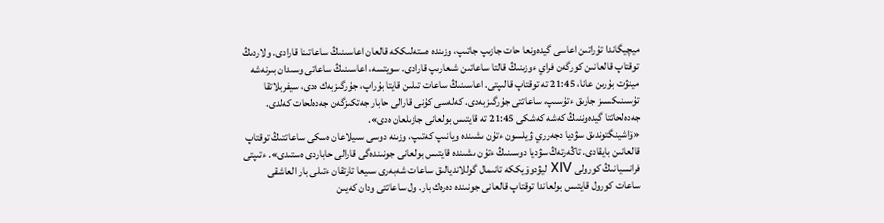ميچيگاندا تۇراتىن اعاسى گيدەونعا حات جازىپ جاتىپ، وزىندە ەستەلىككە قالعان اعاسىنىڭ ساعاتىنا قارادى. ولاردىڭ توقتاپ قالعانىن كورگەن فراي ءوزىنىڭ قالتا ساعاتىن شىعارىپ قارادى. سويتسە، اعاسىنىڭ ساعاتى وسىدان بىرنەشە مينۋت بۇرىن عانا، 21:45 تە توقتاپ قالىپتى. اعاسىنىڭ ساعات تىلىن قايتا بۇراپ، جۇرگىزبەك ەدى، سيفربلاتقا تۇسىنىكسىز جارىق ءتۇسىپ، ساعاتتى جۇرگىزبەدى. كەلەسى كۇنى قارالى حابار جەتكىزگەن جەدەلحات كەلدى. جەدەلحاتتا گيدەوننىڭ كەشە كەشكى 21:45 تە قايتىس بولعانى جازىلعان ەدى».
«ۆاشينگتوندىق سۋديا دجەرري ۋيلسون ءتۇن ىشىندە ويانىپ كەتىپ، وزىنە دوسى سىيلاعان ەسكى ساعاتتىڭ توقتاپ قالعانىن بايقادى. تاڭەرتەڭ سۋديا دوسىنىڭ ءتۇن ىشىندە قايتىس بولعانى جونىندەگى قارالى حاباردى ەستىدى». ءتىپتى فرانسيانىڭ كورولى XIV ليۋدوۆيككە تانىمال گوللانديالىق ساعات شەبەرى سىيعا تارتقان ءتىلى بار العاشقى ساعات كورول قايتىس بولعاندا توقتاپ قالعانى جونىندە دەرەك بار. ول ساعاتتى ودان كەيىن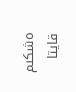ەشكىم قايتا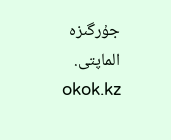جۇرگىزە الماپتى.
okok.kz